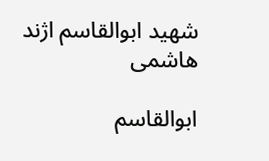شهید ابوالقاسم اژند هاشمی

ابوالقاسم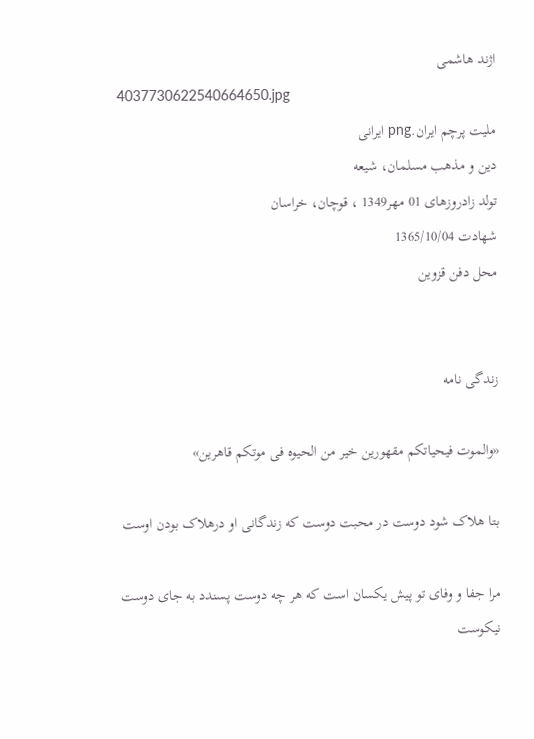اژند هاشمی
4037730622540664650.jpg
ملیت پرچم ایران.png ایرانی
دین و مذهب مسلمان، شیعه
تولد زادروزهای 01 مهر1349 ، قوچان، خراسان
شهادت 1365/10/04
محل دفن قزوین


زندگی نامه

«والموت فیحیاتکم مقهورین خیر من الحیوه فی موتکم قاهرین»

بتا هلاک شود دوست در محبت دوست که زندگانی او درهلاک بودن اوست

مرا جفا و وفای تو پیش یکسان است که هر چه دوست پسندد به جای دوست نیکوست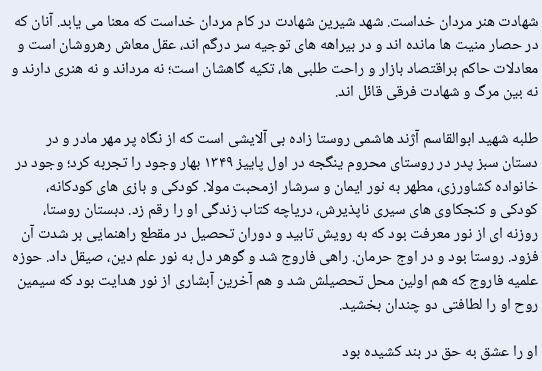شهادت هنر مردان خداست. شهد شیرین شهادت در کام مردان خداست که معنا می یابد. آنان که در حصار منیت ها مانده اند و در بیراهه های توجیه سر درگم اند، عقل معاش رهروشان است و معادلات حاکم براقتصاد بازار و راحت طلبی ها، تکیه گاهشان است؛ نه مرداند و نه هنری دارند و نه بین مرگ و شهادت فرقی قائل اند.

طلبه شهید ابوالقاسم آژند هاشمی روستا زاده بی آلایشی است که از نگاه پر مهر مادر و در دستان سبز پدر در روستای محروم ینگجه در اول پاییز ۱۳۴۹ بهار وجود را تجربه کرد؛ وجود در خانواده کشاورزی، مطهر به نور ایمان و سرشار ازمحبت مولا. کودکی و بازی های کودکانه، کودکی و کنجکاوی های سیری ناپذیرش، دریاچه کتاب زندگی او را رقم زد. دبستان روستا، روزنه ای از نور معرفت بود که به رویش تابید و دوران تحصیل در مقطع راهنمایی بر شدت آن فزود. روستا بود و در اوج حرمان. راهی فاروج شد و گوهر دل به نور علم دین، صیقل داد. حوزه علمیه فاروج که هم اولین محل تحصیلش شد و هم آخرین آبشاری از نور هدایت بود که سیمین روح او را لطافتی دو چندان بخشید.

او را عشق به حق در بند کشیده بود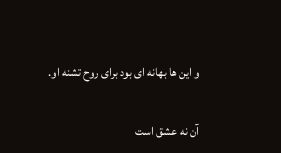و این ها بهانه ای بود برای روح تشنه او.

آن نه عشق است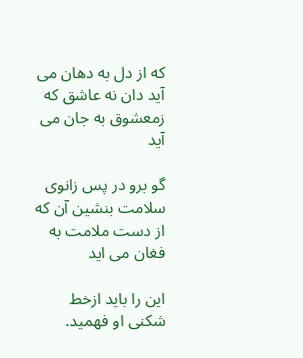که از دل به دهان می آید دان نه عاشق که زمعشوق به جان می آید

گو برو در پس زانوی سلامت بنشین آن که از دست ملامت به فغان می اید

این را باید ازخط شکنی او فهمید.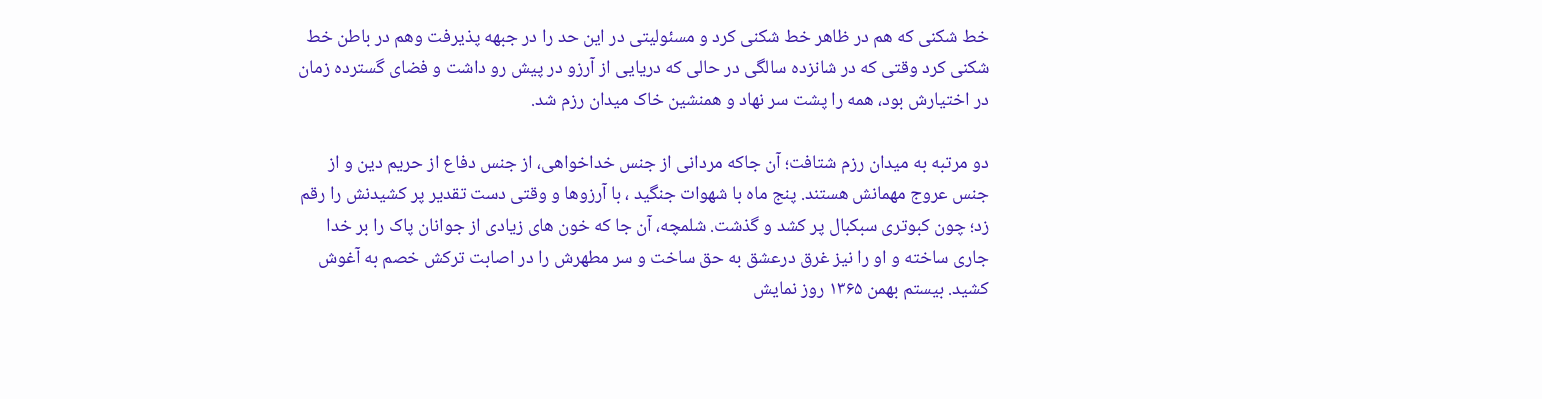خط شکنی که هم در ظاهر خط شکنی کرد و مسئولیتی در این حد را در جبهه پذیرفت وهم در باطن خط شکنی کرد وقتی که در شانزده سالگی در حالی که دریایی از آرزو در پیش رو داشت و فضای گسترده زمان در اختیارش بود، همه را پشت سر نهاد و همنشین خاک میدان رزم شد.

دو مرتبه به میدان رزم شتافت؛ آن جاکه مردانی از جنس خداخواهی، از جنس دفاع از حریم دین و از جنس عروج مهمانش هستند. پنج ماه با شهوات جنگید ، با آرزوها و وقتی دست تقدیر پر کشیدنش را رقم زد؛ چون کبوتری سبکبال پر کشد و گذشت. شلمچه، آن جا که خون های زیادی از جوانان پاک را بر خدا جاری ساخته و او را نیز غرق درعشق به حق ساخت و سر مطهرش را در اصابت ترکش خصم به آغوش کشید. بیستم بهمن ۱۳۶۵ روز نمایش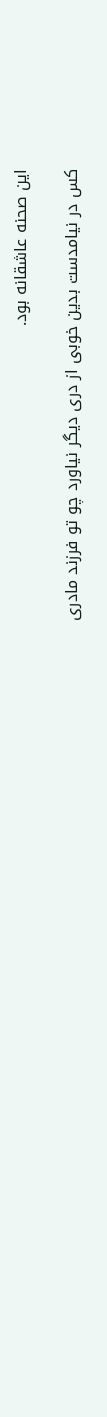این صحنه عاشقانه بود.

کس در نیامدست بدین خوبی از دری دیگر نیاورد چو تو فرزند مادری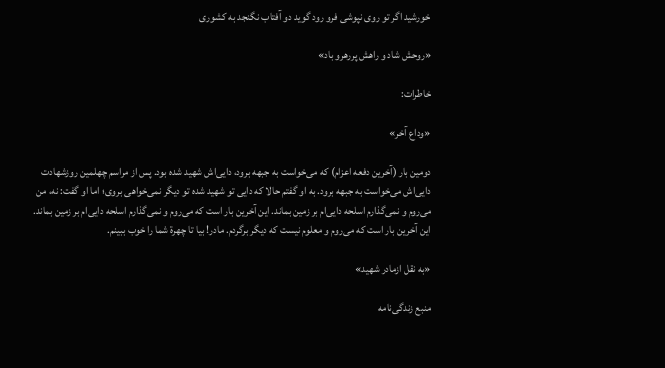خورشید اگر تو روی نپوشی فرو رود گوید دو آفتاب نگنجد به کشوری

«روحش شاد و راهش پررهرو باد»

خاطرات:

«وداع آخر»

دومین بار (آخرین دفعه اعزام) که می‌خواست به جبهه برود، دایی‌اش شهید شده بود. پس از مراسم چهلمین روزشهادت دایی‌اش می‌خواست به جبهه برود. به او گفتم حالا که دایی تو شهید شده تو دیگر نمی‌خواهی بروی؛ اما او گفت: نه، من می‌روم و نمی‌گذارم اسلحه دایی‌ام بر زمین بماند. این آخرین بار است که می‌روم و نمی‌گذارم اسلحه دایی‌ام بر زمین بماند. این آخرین بار است که می‌روم و معلوم نیست که دیگر برگردم. مادر! بیا تا چهرة شما را خوب ببینم.

«به نقل ازمادر شهید»

منبع زندگی‌نامه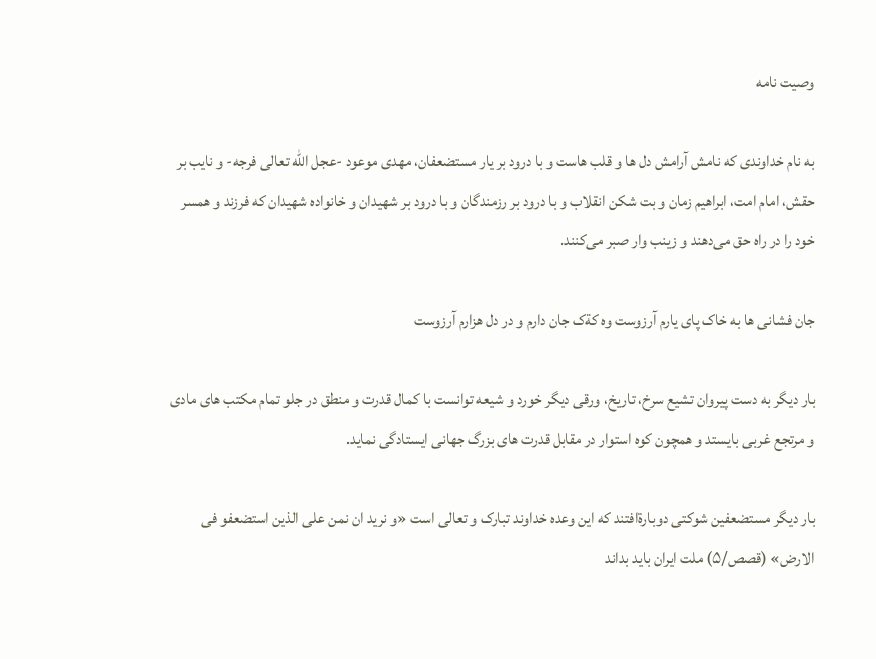وصیت نامه

به نام خداوندی که نامش آرامش دل ها و قلب هاست و با درود بر یار مستضعفان، مهدی موعود -عجل الله تعالی فرجه- و نایب بر حقش، امام امت، ابراهیم زمان و بت شکن انقلاب و با درود بر رزمندگان و با درود بر شهیدان و خانواده شهیدان که فرزند و همسر خود را در راه حق می‌دهند و زینب وار صبر می‌کنند.

جان فشانی ها به خاک پای یارم آرزوست وه کةک جان دارم و در دل هزارم آرزوست

بار دیگر به دست پیروان تشیع سرخ، تاریخ، ورقی دیگر خورد و شیعه توانست با کمال قدرت و منطق در جلو تمام مکتب های مادی و مرتجع غربی بایستد و همچون کوه استوار در مقابل قدرت های بزرگ جهانی ایستادگی نماید.

بار دیگر مستضعفین شوکتی دوبارةافتند که این وعده خداوند تبارک و تعالی است «و نرید ان نمن علی الذین استضعفو فی الارض» (قصص/۵) ملت ایران باید بداند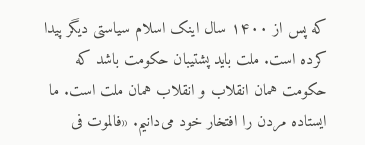که پس از ۱۴۰۰ سال اینک اسلام سیاستی دیگر پیدا کرده است. ملت باید پشتیبان حکومت باشد که حکومت همان انقلاب و انقلاب همان ملت است. ما ایستاده مردن را افتخار خود می‌دانیم. «فالموت فی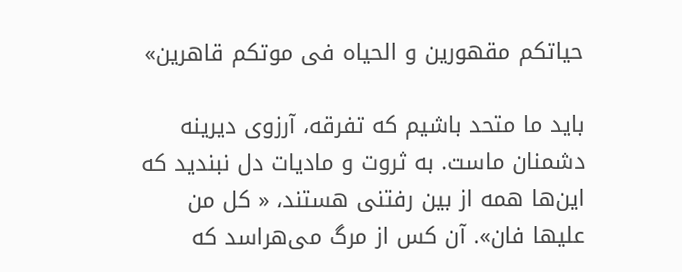حیاتکم مقهورین و الحیاه فی موتکم قاهرین»

باید ما متحد باشیم که تفرقه، آرزوی دیرینه دشمنان ماست. به ثروت و مادیات دل نبندید که این‌ها همه از بین رفتنی هستند، « کل من علیها فان». آن کس از مرگ می‌هراسد که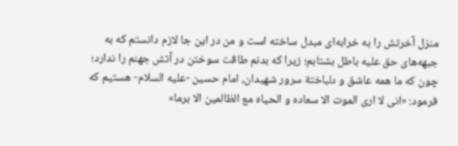منزل آخرتش را به خرابه‌ای مبدل ساخته است و من در این جا لازم دانستم که به جبهه‌های حق علیه باطل بشتابم؛ زیرا که بدنم طاقت سوختن در آتش جهنم را ندارد؛ چون که ما همه عاشق و دلباختة سرور شهیدان، امام حسین -علیه السلام- هستیم که فرمود: «انی لا اری الموت الا سعاده و الحیاه مع الظالمین الا برما»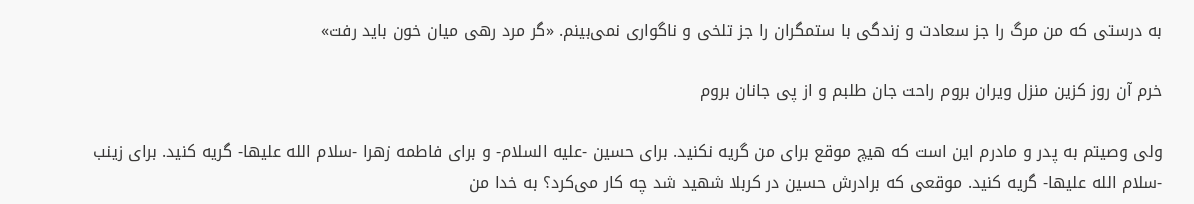به درستی که من مرگ را جز سعادت و زندگی با ستمگران را جز تلخی و ناگواری نمی‌بینم. «گر مرد رهی میان خون باید رفت»

خرم آن روز کزین منزل ویران بروم راحت جان طلبم و از پی جانان بروم

ولی وصیتم به پدر و مادرم این است که هیچ موقع برای من گریه نکنید. برای حسین -علیه السلام- و برای فاطمه زهرا -سلام الله علیها- گریه کنید. برای زینب -سلام الله علیها- گریه کنید. موقعی که برادرش حسین در کربلا شهید شد چه کار می‌کرد؟ به خدا من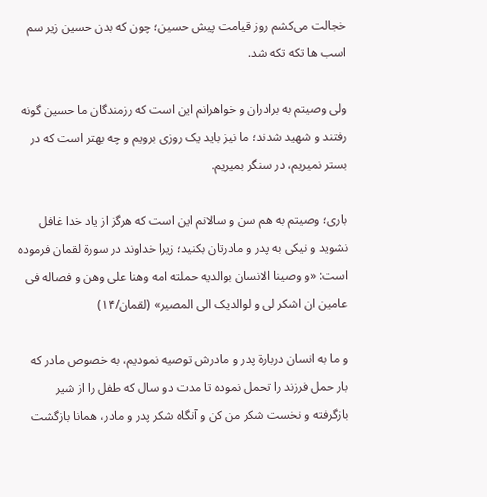خجالت می‌کشم روز قیامت پیش حسین؛ چون که بدن حسین زیر سم اسب ها تکه تکه شد.

ولی وصیتم به برادران و خواهرانم این است که رزمندگان ما حسین گونه رفتند و شهید شدند؛ ما نیز باید یک روزی برویم و چه بهتر است که در بستر نمیریم، در سنگر بمیریم.

باری؛ وصیتم به هم سن و سالانم این است که هرگز از یاد خدا غافل نشوید و نیکی به پدر و مادرتان بکنید؛ زیرا خداوند در سورة لقمان فرموده است: «و وصینا الانسان بوالدیه حملته امه وهنا علی وهن و فصاله فی عامین ان اشکر لی و لوالدیک الی المصیر» (لقمان/۱۴)

و ما به انسان دربارة پدر و مادرش توصیه نمودیم، به خصوص مادر که بار حمل فرزند را تحمل نموده تا مدت دو سال که طفل را از شیر بازگرفته و نخست شکر من کن و آنگاه شکر پدر و مادر، همانا بازگشت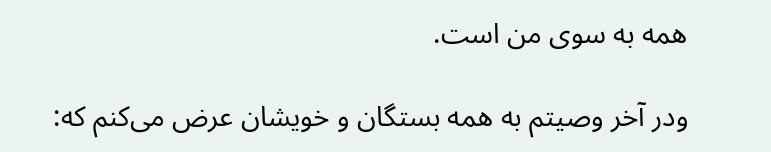همه به سوی من است.

ودر آخر وصیتم به همه بستگان و خویشان عرض می‌کنم که: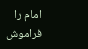امام را فراموش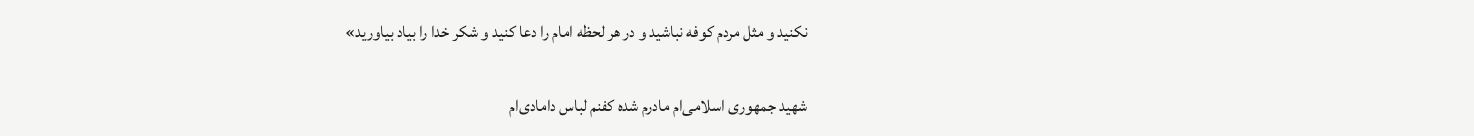نکنید و مثل مردم کوفه نباشید و در هر لحظه امام را دعا کنید و شکر خدا را بیاد بیاورید»

شهید جمهوری اسلامی‌ام مادرم شده کفنم لباس دامادی‌ام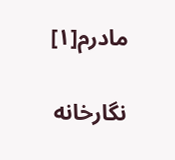مادرم[۱]

نگارخانه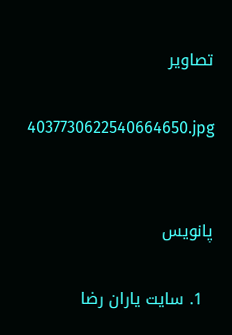تصاویر

4037730622540664650.jpg


پانویس

  1. سایت یاران رضا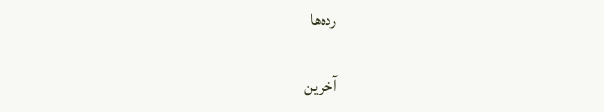رده‌ها

آخرین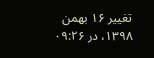تغییر ۱۶ بهمن ۱۳۹۸، در ۰۹:۲۶